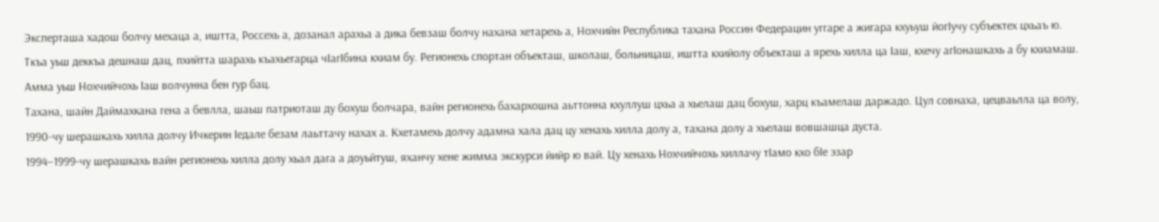Эксперташа хадош болчу мехаца а, иштта, Россехь а, дозанал арахьа а дика бевзаш болчу нахана хетарехь а, Нохчийн Республика тахана Россин Федерацин уггаре а жигара кхуьуш йогIучу субъектех цхьаъ ю. Ткъа уьш деккъа дешнаш дац, пхийтта шарахь къахьегарца чIагIбина кхиам бу. Регионехь спортан объекташ, школаш, больницаш, иштта кхийолу объекташ а ярехь хилла ца Iаш, кхечу агIонашкахь а бу кхиамаш. Амма уьш Нохчийчохь Iаш волчунна бен гур бац.
Тахана, шайн Даймахкана гена а бевлла, шаьш патриоташ ду бохуш болчара, вайн регионехь бахархошна аьттонна кхуллуш цхьа а хьелаш дац бохуш, харц къамелаш даржадо. Цул совнаха, цецваьлла ца волу, 1990-чу шерашкахь хилла долчу Ичкерин Iедале безам лаьттачу нахах а. Кхетамехь долчу адамна хала дац цу хенахь хилла долу а, тахана долу а хьелаш вовшашца дуста.
1994–1999-чу шерашкахь вайн регионехь хилла долу хьал дага а доуьйтуш, яханчу хене жимма экскурси йийр ю вай. Цу хенахь Нохчийчохь хиллачу тIамо кхо бIе эзар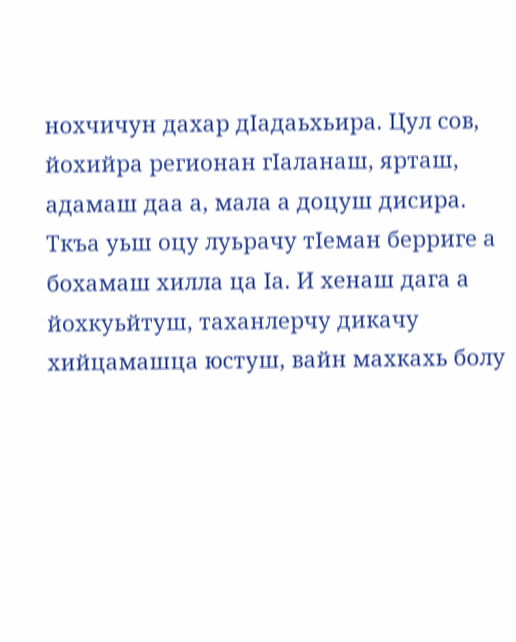нохчичун дахар дIадаьхьира. Цул сов, йохийра регионан гIаланаш, ярташ, адамаш даа а, мала а доцуш дисира. Ткъа уьш оцу луьрачу тIеман берриге а бохамаш хилла ца Iа. И хенаш дага а йохкуьйтуш, таханлерчу дикачу хийцамашца юстуш, вайн махкахь болу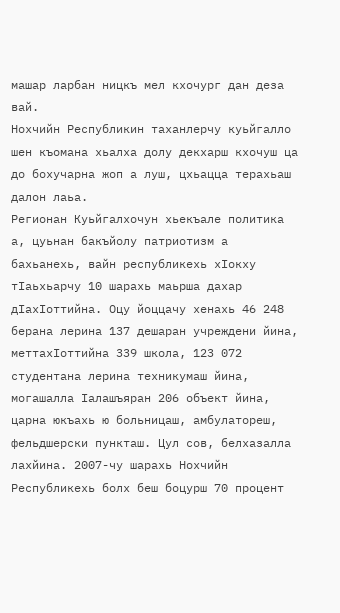машар ларбан ницкъ мел кхочург дан деза вай.
Нохчийн Республикин таханлерчу куьйгалло шен къомана хьалха долу декхарш кхочуш ца до бохучарна жоп а луш, цхьацца терахьаш далон лаьа.
Регионан Куьйгалхочун хьекъале политика а, цуьнан бакъйолу патриотизм а бахьанехь, вайн республикехь хIокху тIаьхьарчу 10 шарахь маьрша дахар дIахIоттийна. Оцу йоццачу хенахь 46 248 берана лерина 137 дешаран учреждени йина, меттахIоттийна 339 школа, 123 072 студентана лерина техникумаш йина, могашалла Iалашъяран 206 объект йина, царна юкъахь ю больницаш, амбулатореш, фельдшерски пункташ. Цул сов, белхазалла лахйина. 2007-чу шарахь Нохчийн Республикехь болх беш боцурш 70 процент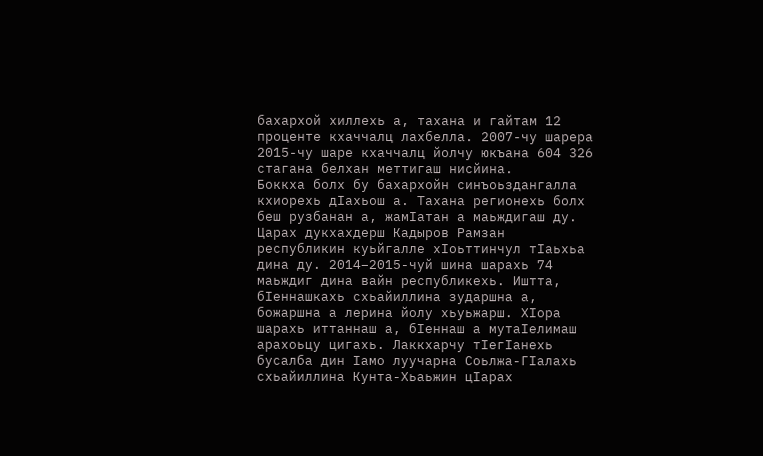бахархой хиллехь а, тахана и гайтам 12 проценте кхаччалц лахбелла. 2007-чу шарера 2015-чу шаре кхаччалц йолчу юкъана 604 326 стагана белхан меттигаш нисйина.
Боккха болх бу бахархойн синъоьздангалла кхиорехь дIахьош а. Тахана регионехь болх беш рузбанан а, жамIатан а маьждигаш ду. Царах дукхахдерш Кадыров Рамзан республикин куьйгалле хIоьттинчул тIаьхьа дина ду. 2014–2015-чуй шина шарахь 74 маьждиг дина вайн республикехь. Иштта, бIеннашкахь схьайиллина зударшна а, божаршна а лерина йолу хьуьжарш. ХIора шарахь иттаннаш а, бIеннаш а мутаIелимаш арахоьцу цигахь. Лаккхарчу тIегIанехь бусалба дин Iамо луучарна Соьлжа-ГIалахь схьайиллина Кунта-Хьаьжин цIарах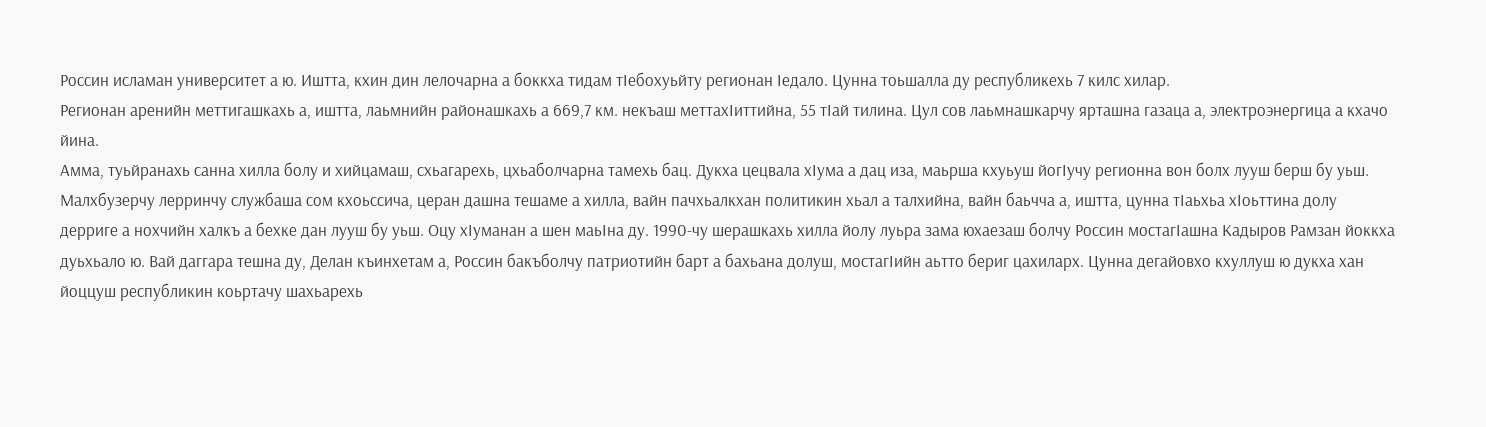Россин исламан университет а ю. Иштта, кхин дин лелочарна а боккха тидам тIебохуьйту регионан Iедало. Цунна тоьшалла ду республикехь 7 килс хилар.
Регионан аренийн меттигашкахь а, иштта, лаьмнийн районашкахь а 669,7 км. некъаш меттахIиттийна, 55 тIай тилина. Цул сов лаьмнашкарчу ярташна газаца а, электроэнергица а кхачо йина.
Амма, туьйранахь санна хилла болу и хийцамаш, схьагарехь, цхьаболчарна тамехь бац. Дукха цецвала хIума а дац иза, маьрша кхуьуш йогIучу регионна вон болх лууш берш бу уьш. Малхбузерчу лерринчу службаша сом кхоьссича, церан дашна тешаме а хилла, вайн пачхьалкхан политикин хьал а талхийна, вайн баьчча а, иштта, цунна тIаьхьа хIоьттина долу дерриге а нохчийн халкъ а бехке дан лууш бу уьш. Оцу хIуманан а шен маьIна ду. 1990-чу шерашкахь хилла йолу луьра зама юхаезаш болчу Россин мостагIашна Кадыров Рамзан йоккха дуьхьало ю. Вай даггара тешна ду, Делан къинхетам а, Россин бакъболчу патриотийн барт а бахьана долуш, мостагIийн аьтто бериг цахиларх. Цунна дегайовхо кхуллуш ю дукха хан йоццуш республикин коьртачу шахьарехь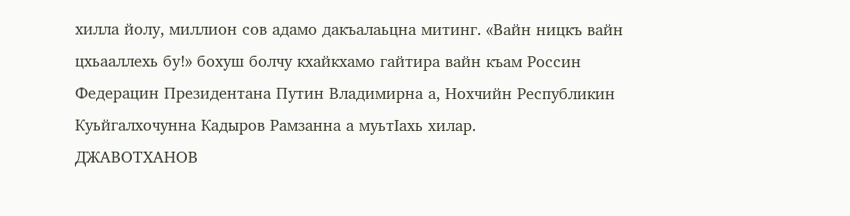хилла йолу, миллион сов адамо дакъалаьцна митинг. «Вайн ницкъ вайн цхьааллехь бу!» бохуш болчу кхайкхамо гайтира вайн къам Россин Федерацин Президентана Путин Владимирна а, Нохчийн Республикин Куьйгалхочунна Кадыров Рамзанна а муьтIахь хилар.
ДЖАВОТХАНОВ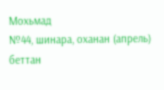Мохьмад
№44, шинара, оханан (апрель) беттан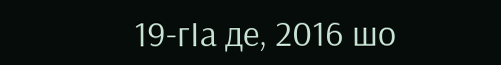19-гIа де, 2016 шо